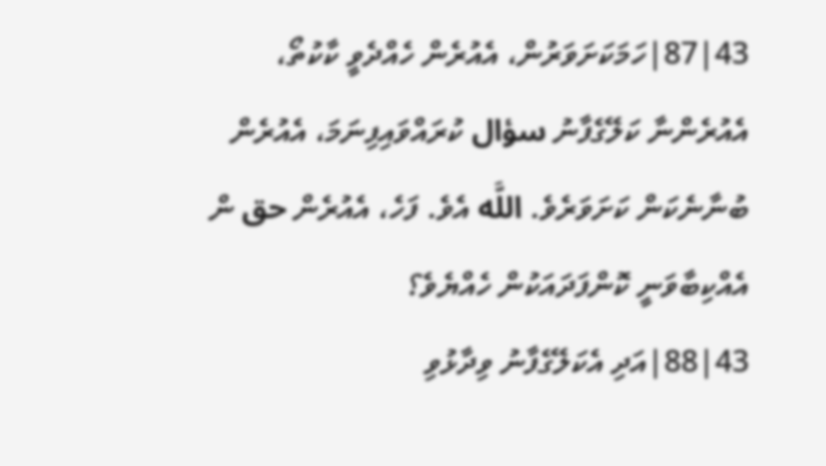43|87|ހަމަކަށަވަރުން، އެއުރެން ހެއްދެވީ ކާކުތޯ، އެއުރެންނާ ކަލޭގެފާނު سؤال ކުރައްވައިފިނަމަ، އެއުރެން ބުނާނެކަން ކަށަވަރެވެ. اللَّه އެވެ. ފަހެ، އެއުރެން حق ން އެއްކިބާވަނީ ކޮންފަދައަކުން ހެއްޔެވެ؟
43|88|އަދި އެކަލޭގެފާނު ވިދާޅުވި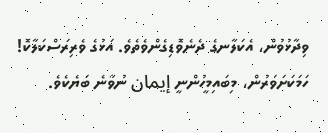ވިދާޅުވުން، އެކަލާނގެ ދެނެވޮޑިގެންވެތެވެ. އަޅުގެ ވެރިރަސްކަލާކޮ! ހަމަކަށަވަރުން، މިބައިމީހުންނީ إيمان ނުވާނެ ބަޔެކެވެ.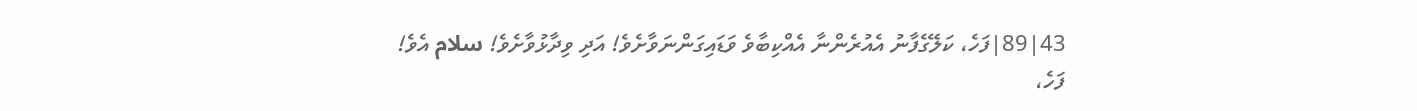43|89|ފަހެ، ކަލޭގެފާނު އެއުރެންނާ އެއްކިބާވެ ވަޑައިގަންނަވާށެވެ! އަދި ވިދާޅުވާށެވެ! سلام އެވެ! ފަހެ،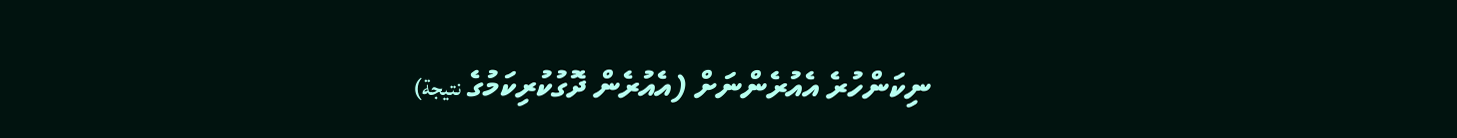ނިކަންހުރެ އެއުރެންނަށް (އެއުރެން ދޮގުކުރިކަމުގެ نتيجة)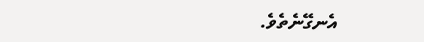އެނގޭނެތެވެ.